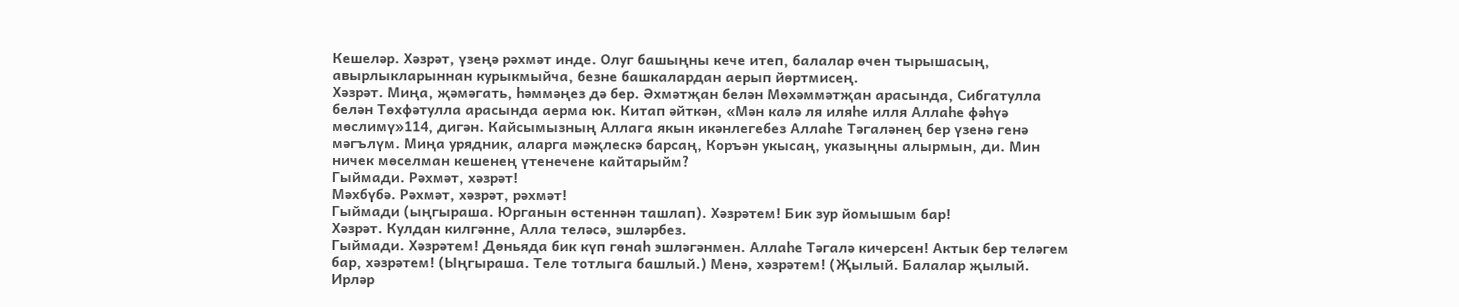Кешеләр. Хәзрәт, үзеңә рәхмәт инде. Олуг башыңны кече итеп, балалар өчен тырышасың, авырлыкларыннан курыкмыйча, безне башкалардан аерып йөртмисең.
Хәзрәт. Миңа, җәмәгать, һәммәңез дә бер. Әхмәтҗан белән Мөхәммәтҗан арасында, Сибгатулла белән Төхфәтулла арасында аерма юк. Китап әйткән, «Мән калә ля иляһе илля Аллаһе фәһүә мөслимү»114, дигән. Кайсымызның Аллага якын икәнлегебез Аллаһе Тәгаләнең бер үзенә генә мәгълүм. Миңа урядник, аларга мәҗлескә барсаң, Коръән укысаң, указыңны алырмын, ди. Мин ничек мөселман кешенең үтенечене кайтарыйм?
Гыймади. Рәхмәт, хәзрәт!
Мәхбүбә. Рәхмәт, хәзрәт, рәхмәт!
Гыймади (ыңгыраша. Юрганын өстеннән ташлап). Хәзрәтем! Бик зур йомышым бар!
Хәзрәт. Кулдан килгәнне, Алла теләсә, эшләрбез.
Гыймади. Хәзрәтем! Дөньяда бик күп гөнаһ эшләгәнмен. Аллаһе Тәгалә кичерсен! Актык бер теләгем бар, хәзрәтем! (Ыңгыраша. Теле тотлыга башлый.) Менә, хәзрәтем! (Җылый. Балалар җылый. Ирләр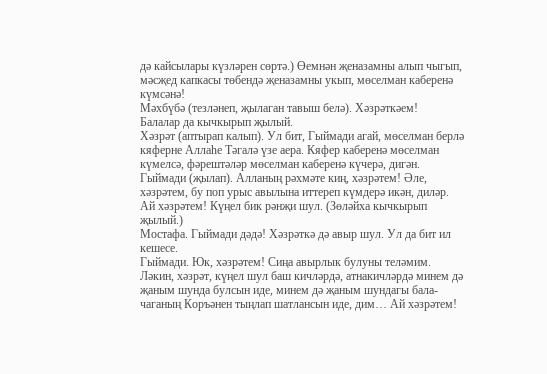дә кайсылары күзләрен сөртә.) Өемнән җеназамны алып чыгып, мәсҗед капкасы төбендә җеназамны укып, мөселман каберенә күмсәнә!
Мәхбүбә (тезләнеп, җылаган тавыш белә). Хәзрәткәем!
Балалар да кычкырып җылый.
Хәзрәт (аптырап калып). Ул бит, Гыймади агай, мөселман берлә кяферне Аллаһе Тәгалә үзе аера. Кяфер каберенә мөселман күмелсә, фәрештәләр мөселман каберенә күчерә, дигән.
Гыймади (җылап). Алланың рәхмәте киң, хәзрәтем! Әле, хәзрәтем, бу поп урыс авылына иттереп күмдерә икән, диләр. Ай хәзрәтем! Күңел бик рәнҗи шул. (Зөләйха кычкырып җылый.)
Мостафа. Гыймади дәдә! Хәзрәткә дә авыр шул. Ул да бит ил кешесе.
Гыймади. Юк, хәзрәтем! Сиңа авырлык булуны теләмим. Ләкин, хәзрәт, күңел шул баш кичләрдә, атнакичләрдә минем дә җаным шунда булсын иде, минем дә җаным шундагы бала-чаганың Коръәнен тыңлап шатлансын иде, дим… Ай хәзрәтем!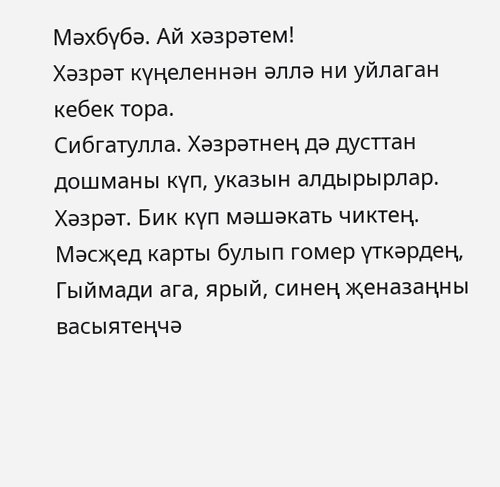Мәхбүбә. Ай хәзрәтем!
Хәзрәт күңеленнән әллә ни уйлаган кебек тора.
Сибгатулла. Хәзрәтнең дә дусттан дошманы күп, указын алдырырлар.
Хәзрәт. Бик күп мәшәкать чиктең. Мәсҗед карты булып гомер үткәрдең, Гыймади ага, ярый, синең җеназаңны васыятеңчә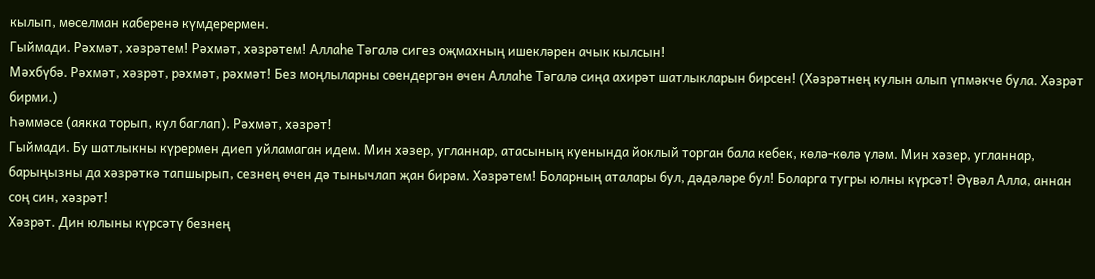кылып, мөселман каберенә күмдерермен.
Гыймади. Рәхмәт, хәзрәтем! Рәхмәт, хәзрәтем! Аллаһе Тәгалә сигез оҗмахның ишекләрен ачык кылсын!
Мәхбүбә. Рәхмәт, хәзрәт, рәхмәт, рәхмәт! Без моңлыларны сөендергән өчен Аллаһе Тәгалә сиңа ахирәт шатлыкларын бирсен! (Хәзрәтнең кулын алып үпмәкче була. Хәзрәт бирми.)
Һәммәсе (аякка торып, кул баглап). Рәхмәт, хәзрәт!
Гыймади. Бу шатлыкны күрермен диеп уйламаган идем. Мин хәзер, угланнар, атасының куенында йоклый торган бала кебек, көлә-көлә үләм. Мин хәзер, угланнар, барыңызны да хәзрәткә тапшырып, сезнең өчен дә тынычлап җан бирәм. Хәзрәтем! Боларның аталары бул, дәдәләре бул! Боларга тугры юлны күрсәт! Әүвәл Алла, аннан соң син, хәзрәт!
Хәзрәт. Дин юлыны күрсәтү безнең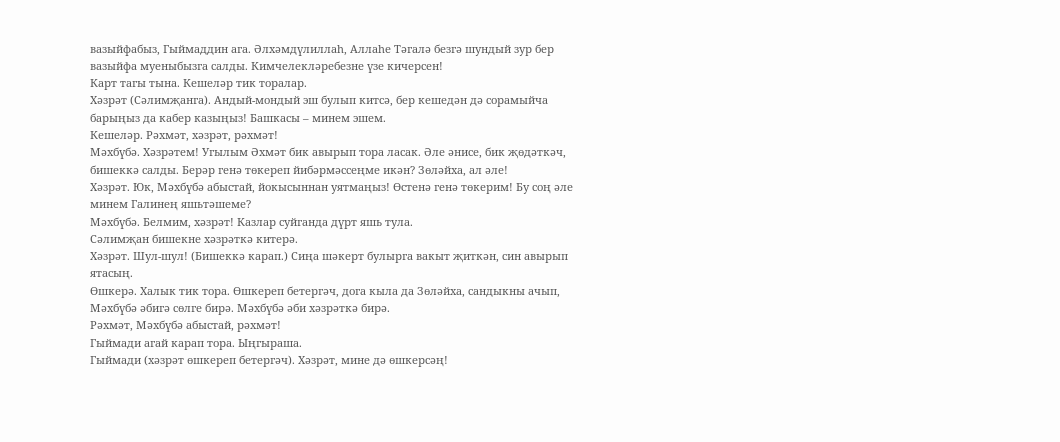вазыйфабыз, Гыймаддин ага. Әлхәмдүлиллаһ, Аллаһе Тәгалә безгә шундый зур бер вазыйфа муеныбызга салды. Кимчелекләребезне үзе кичерсен!
Карт тагы тына. Кешеләр тик торалар.
Хәзрәт (Сәлимҗанга). Андый-мондый эш булып китсә, бер кешедән дә сорамыйча барыңыз да кабер казыңыз! Башкасы – минем эшем.
Кешеләр. Рәхмәт, хәзрәт, рәхмәт!
Мәхбүбә. Хәзрәтем! Угылым Әхмәт бик авырып тора ласак. Әле әнисе, бик җөдәткәч, бишеккә салды. Берәр генә төкереп йибәрмәссеңме икән? Зөләйха, ал әле!
Хәзрәт. Юк, Мәхбүбә абыстай, йокысыннан уятмаңыз! Өстенә генә төкерим! Бу соң әле минем Галинең яшьтәшеме?
Мәхбүбә. Белмим, хәзрәт! Казлар суйганда дүрт яшь тула.
Сәлимҗан бишекне хәзрәткә китерә.
Хәзрәт. Шул-шул! (Бишеккә карап.) Сиңа шәкерт булырга вакыт җиткән, син авырып ятасың.
Өшкерә. Халык тик тора. Өшкереп бетергәч, дога кыла да Зөләйха, сандыкны ачып, Мәхбүбә әбигә сөлге бирә. Мәхбүбә әби хәзрәткә бирә.
Рәхмәт, Мәхбүбә абыстай, рәхмәт!
Гыймади агай карап тора. Ыңгыраша.
Гыймади (хәзрәт өшкереп бетергәч). Хәзрәт, мине дә өшкерсәң!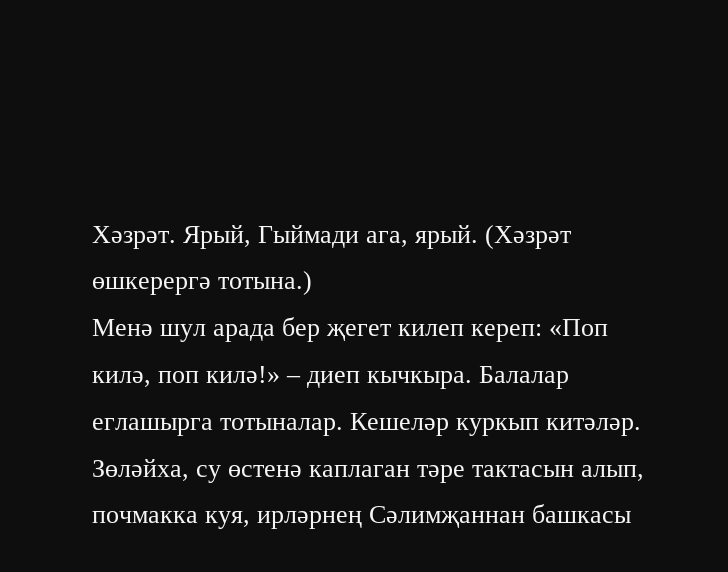Хәзрәт. Ярый, Гыймади ага, ярый. (Хәзрәт өшкерергә тотына.)
Менә шул арада бер җегет килеп кереп: «Поп килә, поп килә!» – диеп кычкыра. Балалар еглашырга тотыналар. Кешеләр куркып китәләр. Зөләйха, су өстенә каплаган тәре тактасын алып, почмакка куя, ирләрнең Сәлимҗаннан башкасы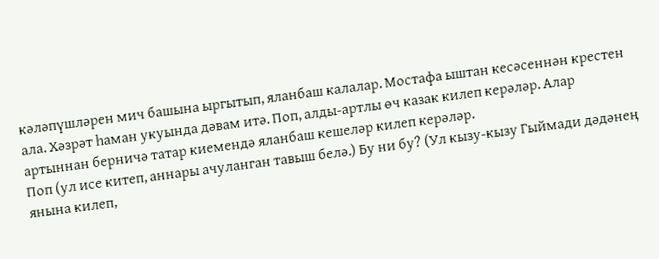кәләпүшләрен мич башына ыргытып, яланбаш калалар. Мостафа ыштан кесәсеннән крестен ала. Хәзрәт һаман укуында дәвам итә. Поп, алды-артлы өч казак килеп керәләр. Алар артыннан берничә татар киемендә яланбаш кешеләр килеп керәләр.
Поп (ул исе китеп, аннары ачуланган тавыш белә.) Бу ни бу? (Ул кызу-кызу Гыймади дәдәнең янына килеп,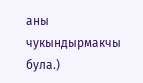аны чукындырмакчы була.)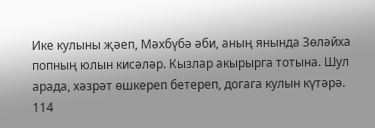Ике кулыны җәеп, Мәхбүбә әби, аның янында Зөләйха попның юлын кисәләр. Кызлар акырырга тотына. Шул арада, хәзрәт өшкереп бетереп, догага кулын күтәрә.
114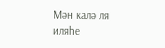Мән калә ля иляһе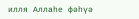илля Аллаһе фәһүә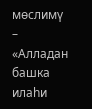мөслимү – «Алладан башка илаһи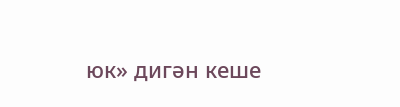юк» дигән кеше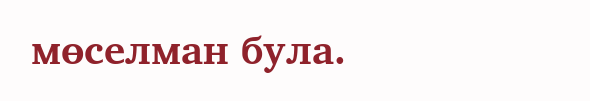мөселман була.